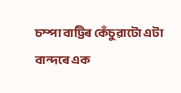চম্পা বাট্টিৰ কেঁচুৱাটো এটা বান্দৰে এক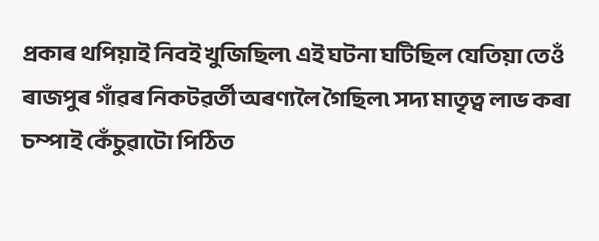প্ৰকাৰ থপিয়াই নিবই খুজিছিল৷ এই ঘটনা ঘটিছিল যেতিয়া তেওঁ ৰাজপুৰ গাঁৱৰ নিকটৱৰ্তী অৰণ্যলৈ গৈছিল৷ সদ্য মাতৃত্ব লাভ কৰা চম্পাই কেঁচুৱাটো পিঠিত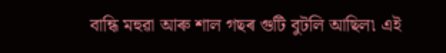বান্ধি মহুৱা আৰু শাল গছৰ গুটি বুটলি আছিল৷ এই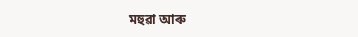মহুৱা আৰু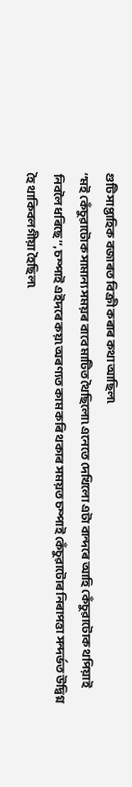গুটি সাপ্তাহিক বজাৰত বিক্ৰী কৰাৰ কথা আছিল৷
‘‘মই কেঁচুৱাটোক সামান্য সময়ৰ বাবে মাটিত থৈছিলো৷ এনেতে দেখিলো এটা বান্দৰে আহি কেঁচুৱাটোক থপিয়াই নিবলৈ ধৰিছে’’, চম্পাই এইদৰে কয়৷ অৰণ্যত কাম কৰি থকাৰ সময়ত চম্পাই কেঁচুৱাটোৰ নিৰাপত্তা সন্দৰ্ভত উদ্বিগ্ন হৈ থাকিবলগীয়া হৈছিল৷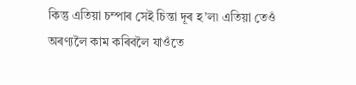কিন্তু এতিয়া চম্পাৰ সেই চিন্তা দূৰ হ’ল৷ এতিয়া তেওঁ অৰণ্যলৈ কাম কৰিবলৈ যাওঁতে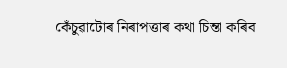কেঁচুৱাটোৰ নিৰাপত্তাৰ কথা চিন্তা কৰিব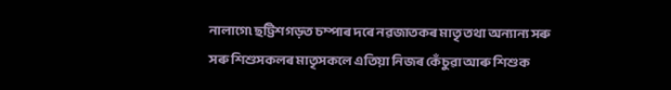নালাগে৷ ছট্টিশগড়ত চম্পাৰ দৰে নৱজাতকৰ মাতৃ তথা অন্যান্য সৰু সৰু শিশুসকলৰ মাতৃসকলে এতিয়া নিজৰ কেঁচুৱা আৰু শিশুক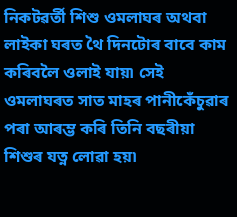নিকটৱৰ্তী শিশু ওমলাঘৰ অথবা লাইকা ঘৰত থৈ দিনটোৰ বাবে কাম কৰিবলৈ ওলাই যায়৷ সেই ওমলাঘৰত সাত মাহৰ পানীকেঁচুৱাৰ পৰা আৰম্ভ কৰি তিনি বছৰীয়া শিশুৰ যত্ন লোৱা হয়৷